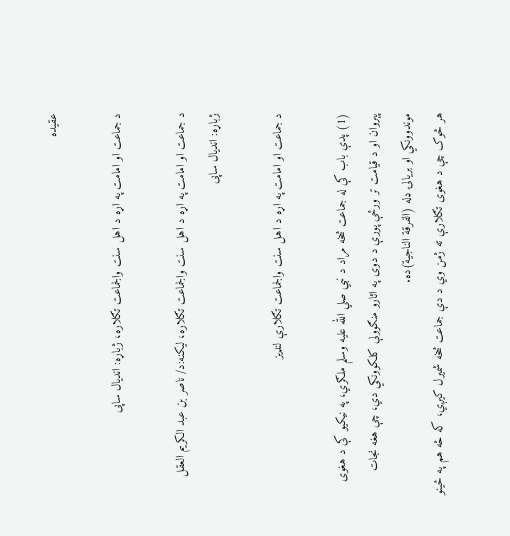عقيده

د جماعت او امامت په اړه د اهل سنت والجماعت تګلاره، ژباړه: انديال ساپى

د جماعت او امامت په اړه د اهل سنت والجماعت تګلاره، ليکنه:د/ ناصر بن عبد الکريم العقل ژباړه: انديال ساپى

د جماعت او امامت په اړه د اهل سنت والجماعت تګلارې لنډيز

(1) پدې باب کې له جماعت څخه مراد د نبي صلي الله عليه وسلم ملګري، په نيکيو کې د هغوى پېروان او د قيامت تر ورځې پورې د دوى په اثارو منګوولې کلکوونکي دي، چې هغه نجات موندوونکي او بريالۍ ډله (الفرقة الناجية)ده.
هر څوک چې د هغوى تګلارې ته ژمن وي د دې جماعت څخه شميرل کيږي، که څه هم په ځينو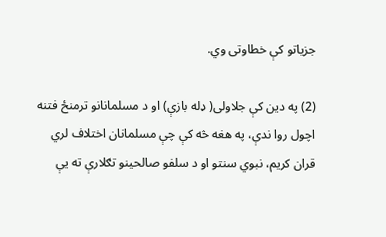جزياتو کې خطاوتى وي.

(2) په دين کې جلاولى( ډله بازې) او د مسلمانانو ترمنځ فتنه اچول روا ندې، په هغه څه کې چې مسلمانان اختلاف لري قران کريم، نبوي سنتو او د سلفو صالحينو تګلارې ته يې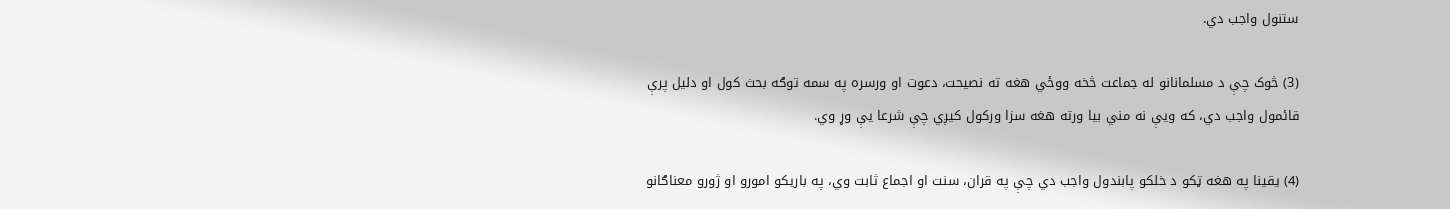ستنول واجب دي.

(3) څوک چې د مسلمانانو له جماعت څخه ووځي هغه ته نصيحت، دعوت او ورسره په سمه توګه بحث کول او دليل پرې قائمول واجب دي، که ويې نه مني بيا ورته هغه سزا ورکول کيږي چې شرعا يې وړ وي.

(4) يقينا په هغه ټکو د خلکو پابندول واجب دي چې په قران، سنت او اجماع ثابت وي، په باريکو امورو او ژورو معناګانو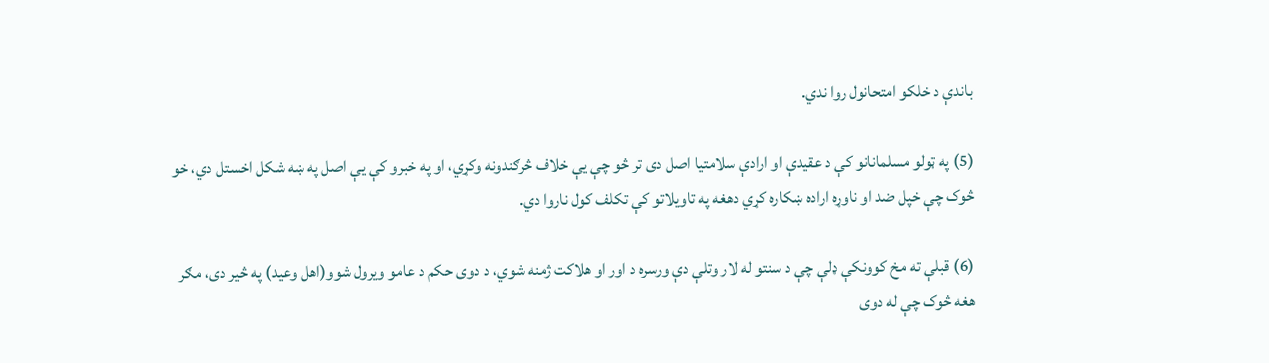باندې د خلکو امتحانول روا ندي.

(5) په ټولو مسلمانانو کې د عقيدې او ارادې سلامتيا اصل دى تر څو چې يې خلاف څرګندونه وکړي، او په خبرو کې يې اصل په ښه شکل اخستل دي، خو څوک چې خپل ضد او ناوړه اراده ښکاره کړي دهغه په تاويلاتو کې تکلف کول ناروا دي.

(6) قبلې ته مخ کوونکې ډلې چې د سنتو له لار وتلې دې ورسره د اور او هلاکت ژمنه شوي، د دوى حکم د عامو ويرول شوو(اهل وعيد) په څير دى، مګر هغه څوک چې له دوى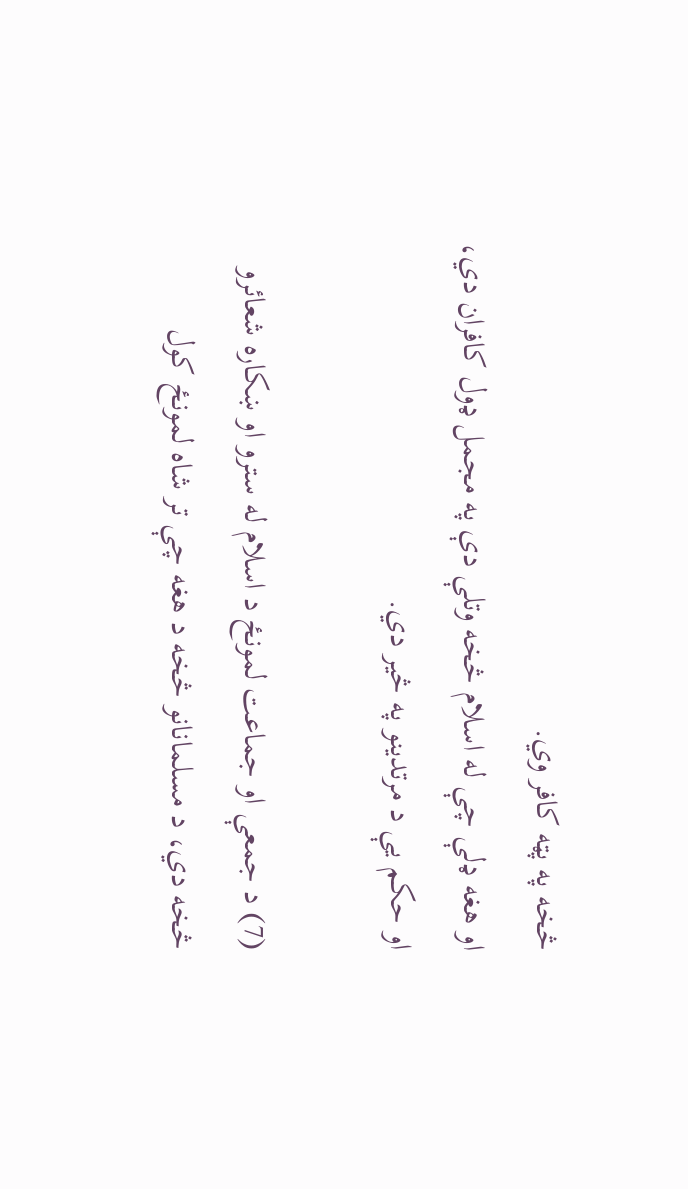څخه په پټه کافر وي.
او هغه ډلې چې له اسلام څخه وتلې دې په مجمل ډول کافران دي، او حکم يې د مرتدينو په څير دي.

(7) د جمعې او جماعت لمونځ د اسلام له سترو او ښکاره شعائرو څخه دي، د مسلمانانو څخه د هغه چې تر شاه لمونځ کول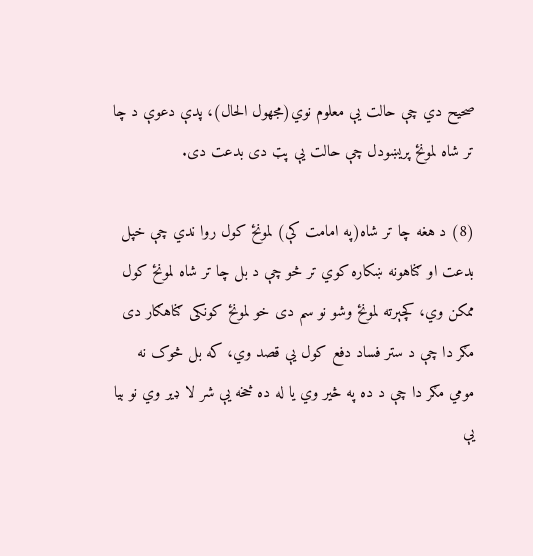صحيح دي چې حالت يې معلوم نوي(مجهول الحال)، پدې دعوې د چا تر شاه لمونځ پريښودل چې حالت يې پټ دى بدعت دى.

(8) د هغه چا تر شاه(په امامت کې) لمونځ کول روا ندي چې خپل بدعت او ګناهونه ښکاره کوي تر څو چې د بل چا تر شاه لمونځ کول ممکن وي، کچېرته لمونځ وشو نو سم دى خو لمونځ کونکى ګناهګار دى مګر دا چې د ستر فساد دفع کول يې قصد وي، که بل څوک نه مومي مګر دا چې د ده په څير وي يا له ده څخه يې شر لا ډير وي نو بيا يې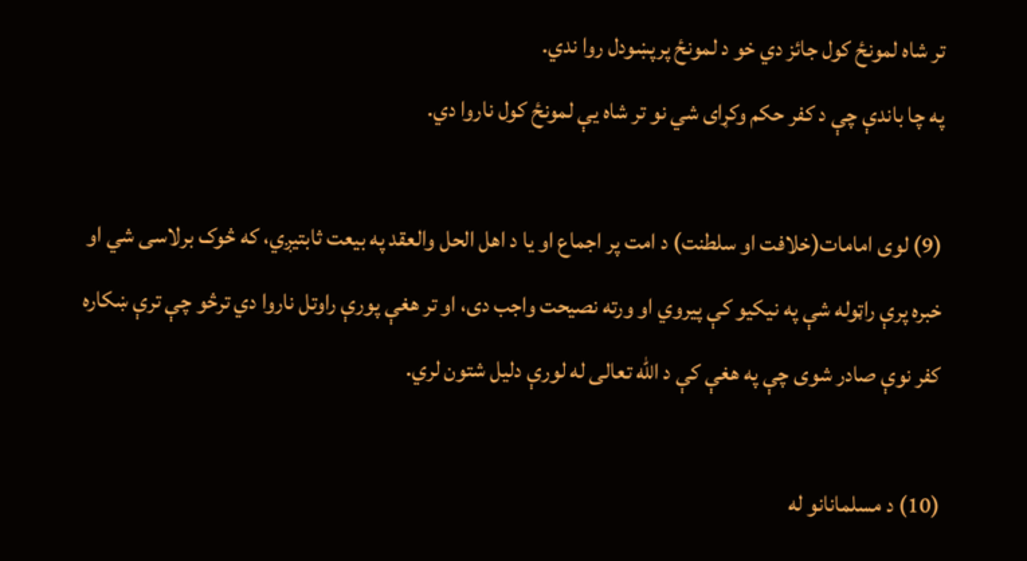تر شاه لمونځ کول جائز دي خو د لمونځ پرپښودل روا ندي.
په چا باندې چې د کفر حکم وکړاى شي نو تر شاه يې لمونځ کول ناروا دي.

(9) لوى امامات(خلافت او سلطنت) د امت پر اجماع او يا د اهل الحل والعقد په بيعت ثابتيږي، که څوک برلاسى شي او خبره پرې راټوله شې په نيکيو کې پيروي او ورته نصيحت واجب دى، او تر هغې پورې راوتل ناروا دي ترڅو چې ترې ښکاره کفر نوې صادر شوى چې په هغې کې د الله تعالى له لورې دليل شتون لري.

(10) د مسلمانانو له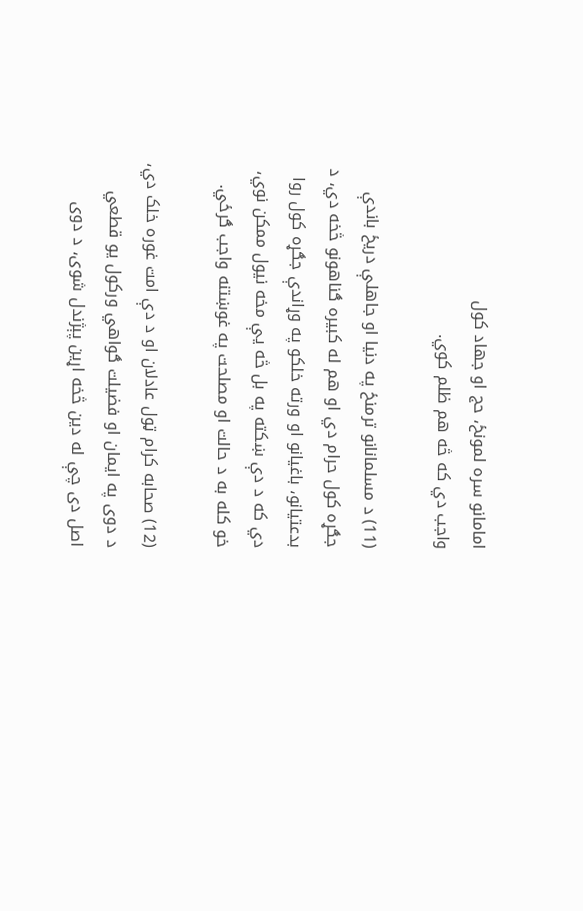امامانو سره لمونځ، حج او جهاد کول
واجب دي که څه هم ظلم کوي.

(11) د مسلمانانو ترمنځ په دنيا او جاهلې دريځ باندې جګړه کول حرام دي او هم له کبيره ګناهونو څخه دي، د بدعتيانو، باغيانو او ورته خلکو په وړاندې جګړه کول روا دي که د دې ښکته په بل څه يې مخه نيول ممکن نوي، خو کله به د حالت او مصلحت په غوښتنه واجب ګرځي.

(12) صحابه کرام ټول عادلان او د دې امت غوره خلک دي، د دوى په ايمان او فضيلت ګواهي ورکول يو قطعي اصل دى چې له دين څخه اړين پېژندل شوى، د دوى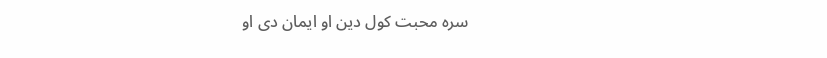سره محبت کول دين او ايمان دى او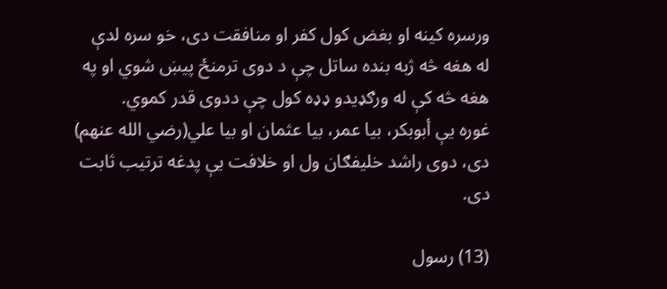ورسره کينه او بغض کول کفر او منافقت دى، خو سره لدې له هغه څه ژبه بنده ساتل چې د دوى ترمنځ پيښ شوي او په هغه څه کې له ورګډيدو ډډه کول چې ددوى قدر کموي.
غوره يې أبوبکر، بيا عمر، بيا عثمان او بيا علي(رضي الله عنهم) دى، دوى راشد خليفګان ول او خلافت يې پدغه ترتيب ثابت دى.

(13) رسول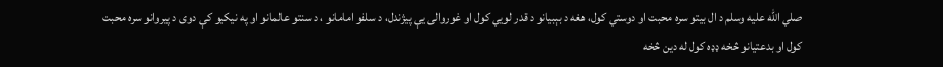صلي الله عليه وسلم د ال بيتو سره محبت او دوستي کول، هغه د بېبيانو د قدر لويي کول او غوروالى يې پيژندل، د سلفو امامانو ، د سنتو عالمانو او په نيکيو کې دوى د پيروانو سره محبت کول او بدعتيانو څخه ډډه کول له دين څخه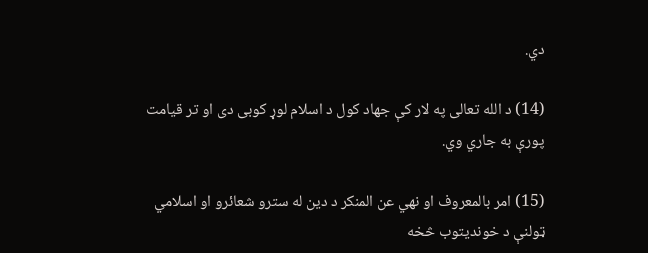دي.

(14) د الله تعالى په لار کې جهاد کول د اسلام لوړ کوبى دى او تر قيامت پورې به جاري وي.

(15) امر بالمعروف او نهي عن المنكر د دين له سترو شعائرو او اسلامي ټولنې د خونديتوب څخه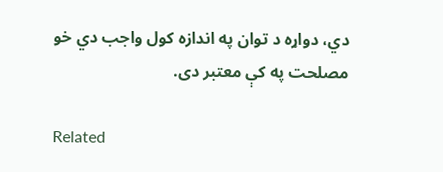دي، دواړه د توان په اندازه کول واجب دي خو مصلحت په کې معتبر دى.

Related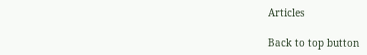Articles

Back to top button